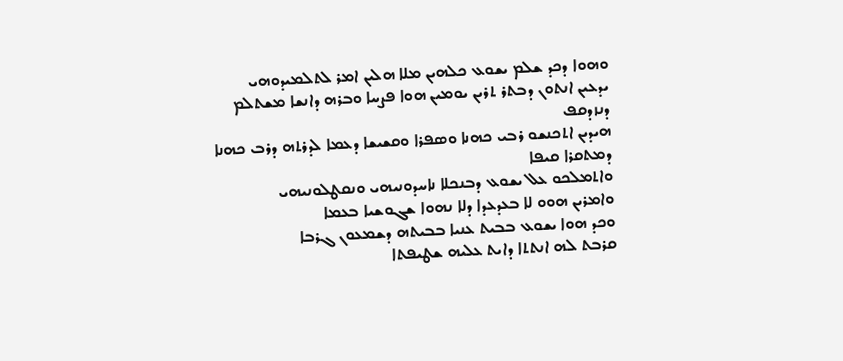ܘܗܘܐ ܕܟܕ ܫܠܡ ܝܫܘܥ ܟܠܗܝܢ ܡܠܐ ܗܠܝܢ ܐܡܪ ܠܬܠܡܝܕܘܗܝ
ܝܕܥܝܢ ܐܢܬܘܢ ܕܒܬܪ ܬܪܝܢ ܝܘܡܝܢ ܗܘܐ ܦܨܚܐ ܘܒܪܗ ܕܐܢܫܐ ܡܫܬܠܡ ܕܢܙܕܩܦ
ܗܝܕܝܢ ܐܬܟܢܫܘ ܪܒܝ ܟܗܢܐ ܘܤܦܪܐ ܘܩܫܝܫܐ ܕܥܡܐ ܠܕܪܬܗ ܕܪܒ ܟܗܢܐ ܕܡܬܩܪܐ ܩܝܦܐ
ܘܐܬܡܠܟܘ ܥܠ ܝܫܘܥ ܕܒܢܟܠܐ ܢܐܚܕܘܢܝܗܝ ܘܢܩܛܠܘܢܝܗܝ
ܘܐܡܪܝܢ ܗܘܘ ܠܐ ܒܥܕܥܕܐ ܕܠܐ ܢܗܘܐ ܫܓܘܫܝܐ ܒܥܡܐ
ܘܟܕ ܗܘܐ ܝܫܘܥ ܒܒܝܬ ܥܢܝܐ ܒܒܝܬܗ ܕܫܡܥܘܢ ܓܪܒܐ
ܩܪܒܬ ܠܗ ܐܢܬܬܐ ܕܐܝܬ ܥܠܝܗ ܫܛܝܦܬܐ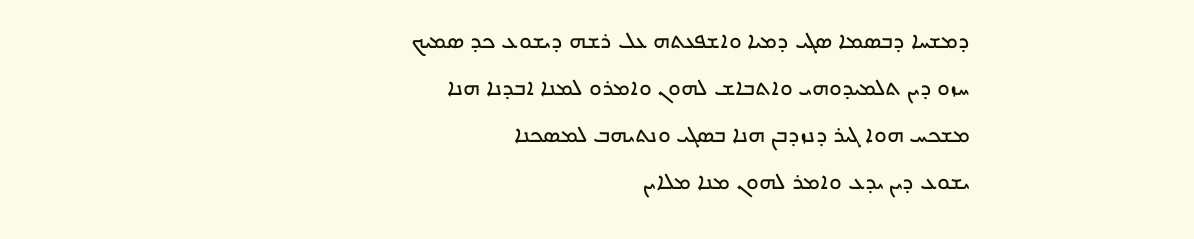ܕܡܫܚܐ ܕܒܤܡܐ ܤܓܝ ܕܡܝܐ ܘܐܫܦܥܬܗ ܥܠ ܪܫܗ ܕܝܫܘܥ ܟܕ ܤܡܝܟ
ܚܙܘ ܕܝܢ ܬܠܡܝܕܘܗܝ ܘܐܬܒܐܫ ܠܗܘܢ ܘܐܡܪܘ ܠܡܢܐ ܐܒܕܢܐ ܗܢܐ
ܡܫܟܚ ܗܘܐ ܓܝܪ ܕܢܙܕܒܢ ܗܢܐ ܒܤܓܝ ܘܢܬܝܗܒ ܠܡܤܟܢܐ
ܝܫܘܥ ܕܝܢ ܝܕܥ ܘܐܡܪ ܠܗܘܢ ܡܢܐ ܡܠܐܝܢ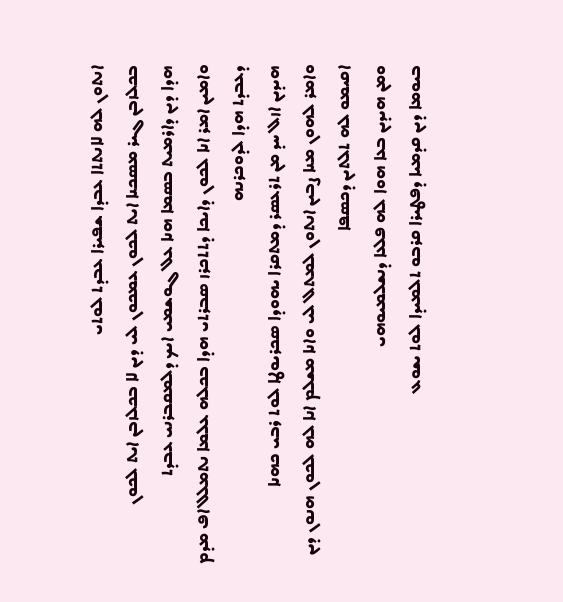ܐܢܬܘܢ ܠܗ ܠܐܢܬܬܐ ܥܒܕܐ ܫܦܝܪܐ ܥܒܕܬ ܠܘܬܝ
ܒܟܠܙܒܢ ܓܝܪ ܡܤܟܢܐ ܐܝܬ ܠܟܘܢ ܥܡܟܘܢ ܠܝ ܕܝܢ ܠܐ ܒܟܠܙܒܢ ܐܝܬ ܠܟܘܢ
ܗܕܐ ܕܝܢ ܕܐܪܡܝܬ ܒܤܡܐ ܗܢܐ ܥܠ ܓܘܫܡܝ ܐܝܟ ܕܠܡܩܒܪܢܝ ܥܒܕܬ
ܘܐܡܝܢ ܐܡܪ ܐܢܐ ܠܟܘܢ ܕܐܝܟܐ ܕܬܬܟܪܙ ܤܒܪܬܝ ܗܕܐ ܒܟܠܗ ܥܠܡܐ ܢܬܡܠܠ ܐܦ ܡܕܡ ܕܥܒܕܬ ܗܕܐ ܠܕܘܟܪܢܗ
ܗܝܕܝܢ ܐܙܠ ܚܕ ܡܢ ܬܪܥܤܪ ܕܡܬܩܪܐ ܝܗܘܕܐ ܤܟܪܝܘܛܐ ܠܘܬ ܪܒܝ ܟܗܢܐ
ܘܐܡܪ ܠܗܘܢ ܡܢܐ ܨܒܝܢ ܐܢܬܘܢ ܠܡܬܠ ܠܝ ܘܐܢܐ ܡܫܠܡ ܐܢܐ ܠܗ ܠܟܘܢ ܗܢܘܢ ܕܝܢ ܐܩܝܡܘ ܠܗ ܬܠܬܝܢ ܕܟܤܦܐ
ܘܡܢ ܗܝܕܝܢ ܒܥܐ ܗܘܐ ܠܗ ܦܠܥܐ ܕܢܫܠܡܝܘܗܝ
ܒܝܘܡܐ ܕܝܢ ܩܕܡܝܐ ܕܦܛܝܪܐ ܩܪܒܘ ܬܠܡܝܕܐ ܠܘܬ ܝܫܘܥ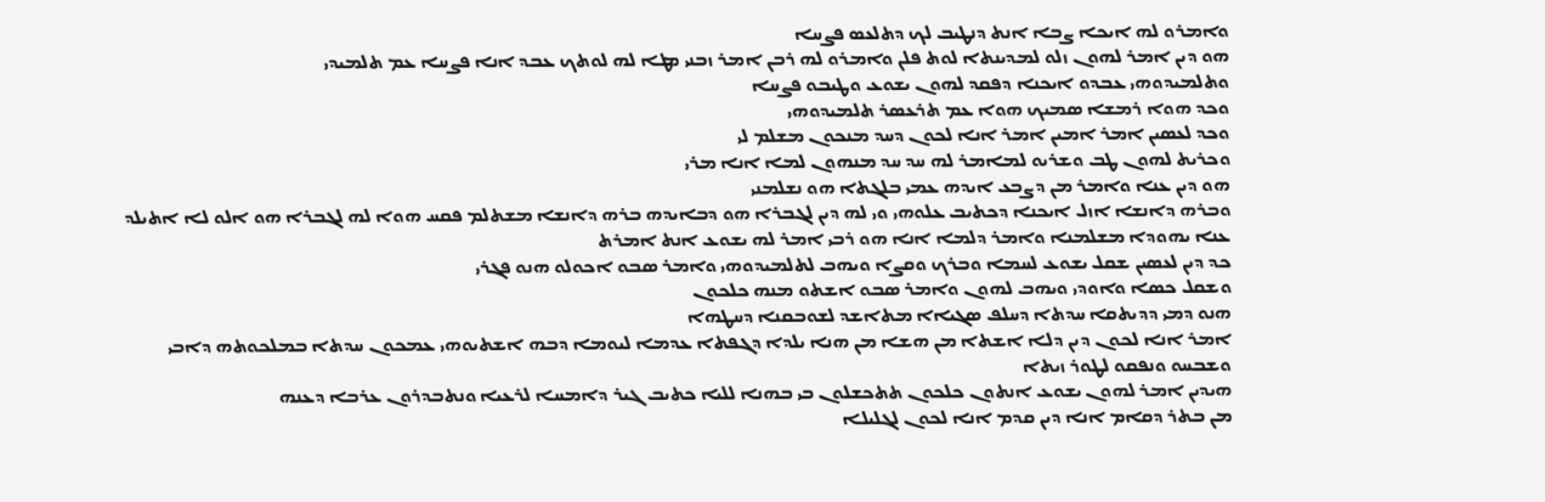ܘܐܡܪܘ ܠܗ ܐܝܟܐ ܨܒܐ ܐܢܬ ܕܢܛܝܒ ܠܟ ܕܬܠܥܤ ܦܨܚܐ
ܗܘ ܕܝܢ ܐܡܪ ܠܗܘܢ ܙܠܘ ܠܡܕܝܢܬܐ ܠܘܬ ܦܠܢ ܘܐܡܪܘ ܠܗ ܪܒܢ ܐܡܪ ܙܒܢܝ ܡܛܐ ܠܗ ܠܘܬܟ ܥܒܕ ܐܢܐ ܦܨܚܐ ܥܡ ܬܠܡܝܕܝ
ܘܬܠܡܝܕܘܗܝ ܥܒܕܘ ܐܝܟܢܐ ܕܦܩܕ ܠܗܘܢ ܝܫܘܥ ܘܛܝܒܘ ܦܨܚܐ
ܘܟܕ ܗܘܐ ܪܡܫܐ ܤܡܝܟ ܗܘܐ ܥܡ ܬܪܥܤܪ ܬܠܡܝܕܘܗܝ
ܘܟܕ ܠܥܤܝܢ ܐܡܪ ܐܡܝܢ ܐܡܪ ܐܢܐ ܠܟܘܢ ܕܚܕ ܡܢܟܘܢ ܡܫܠܡ ܠܝ
ܘܟܪܝܬ ܠܗܘܢ ܛܒ ܘܫܪܝܘ ܠܡܐܡܪ ܠܗ ܚܕ ܚܕ ܡܢܗܘܢ ܠܡܐ ܐܢܐ ܡܪܝ
ܗܘ ܕܝܢ ܥܢܐ ܘܐܡܪ ܡܢ ܕܨܒܥ ܐܝܕܗ ܥܡܝ ܒܠܓܬܐ ܗܘ ܢܫܠܡܢܝ
ܘܒܪܗ ܕܐܢܫܐ ܐܙܠ ܐܝܟܢܐ ܕܟܬܝܒ ܥܠܘܗܝ ܘܝ ܠܗ ܕܝܢ ܠܓܒܪܐ ܗܘ ܕܒܐܝܕܗ ܒܪܗ ܕܐܢܫܐ ܡܫܬܠܡ ܦܩܚ ܗܘܐ ܠܗ ܠܓܒܪܐ ܗܘ ܐܠܘ ܠܐ ܐܬܝܠܕ
ܥܢܐ ܝܗܘܕܐ ܡܫܠܡܢܐ ܘܐܡܪ ܕܠܡܐ ܐܢܐ ܗܘ ܪܒܝ ܐܡܪ ܠܗ ܝܫܘܥ ܐܢܬ ܐܡܪܬ
ܟܕ ܕܝܢ ܠܥܤܝܢ ܫܩܠ ܝܫܘܥ ܠܚܡܐ ܘܒܪܟ ܘܩܨܐ ܘܝܗܒ ܠܬܠܡܝܕܘܗܝ ܘܐܡܪ ܤܒܘ ܐܟܘܠܘ ܗܢܘ ܦܓܪܝ
ܘܫܩܠ ܟܤܐ ܘܐܘܕܝ ܘܝܗܒ ܠܗܘܢ ܘܐܡܪ ܤܒܘ ܐܫܬܘ ܡܢܗ ܟܠܟܘܢ
ܗܢܘ ܕܡܝ ܕܕܝܬܩܐ ܚܕܬܐ ܕܚܠܦ ܤܓܝܐܐ ܡܬܐܫܕ ܠܫܘܒܩܢܐ ܕܚܛܗܐ
ܐܡܪ ܐܢܐ ܠܟܘܢ ܕܝܢ ܕܠܐ ܐܫܬܐ ܡܢ ܗܫܐ ܡܢ ܗܢܐ ܝܠܕܐ ܕܓܦܬܐ ܥܕܡܐ ܠܝܘܡܐ ܕܒܗ ܐܫܬܝܘܗܝ ܥܡܟܘܢ ܚܕܬܐ ܒܡܠܟܘܬܗ ܕܐܒܝ
ܘܫܒܚܘ ܘܢܦܩܘ ܠܛܘܪ ܙܝܬܐ
ܗܝܕܝܢ ܐܡܪ ܠܗܘܢ ܝܫܘܥ ܐܢܬܘܢ ܟܠܟܘܢ ܬܬܟܫܠܘܢ ܒܝ ܒܗܢܐ ܠܠܝܐ ܟܬܝܒ ܓܝܪ ܕܐܡܚܐ ܠܪܥܝܐ ܘܢܬܒܕܪܘܢ ܥܪܒܐ ܕܥܢܗ
ܡܢ ܒܬܪ ܕܩܐܡ ܐܢܐ ܕܝܢ ܩܕܡ ܐܢܐ ܠܟܘܢ ܠܓܠܝܠܐ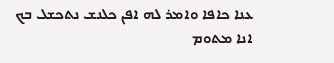ܥܢܐ ܟܐܦܐ ܘܐܡܪ ܠܗ ܐܦܢ ܟܠܢܫ ܢܬܟܫܠ ܒܟ ܐܢܐ ܡܬܘܡ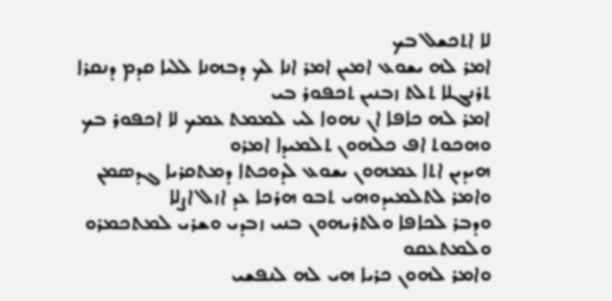ܠܐ ܐܬܟܫܠ ܒܟ
ܐܡܪ ܠܗ ܝܫܘܥ ܐܡܝܢ ܐܡܪ ܐܢܐ ܠܟ ܕܒܗܢܐ ܠܠܝܐ ܩܕܡ ܕܢܩܪܐ ܬܪܢܓܠܐ ܬܠܬ ܙܒܢܝܢ ܬܟܦܘܪ ܒܝ
ܐܡܪ ܠܗ ܟܐܦܐ ܐܢ ܢܗܘܐ ܠܝ ܠܡܡܬ ܥܡܟ ܠܐ ܐܟܦܘܪ ܒܟ ܘܗܟܘܬ ܐܦ ܟܠܗܘܢ ܬܠܡܝܕܐ ܐܡܪܘ
ܗܝܕܝܢ ܐܬܐ ܥܡܗܘܢ ܝܫܘܥ ܠܕܘܟܬܐ ܕܡܬܩܪܝܐ ܓܕܤܡܢ ܘܐܡܪ ܠܬܠܡܝܕܘܗܝ ܬܒܘ ܗܪܟܐ ܥܕ ܐܙܠ ܐܨܠܐ
ܘܕܒܪ ܠܟܐܦܐ ܘܠܬܪܝܗܘܢ ܒܢܝ ܙܒܕܝ ܘܫܪܝ ܠܡܬܟܡܪܘ ܘܠܡܬܥܩܘ
ܘܐܡܪ ܠܗܘܢ ܟܪܝܐ ܗܝ ܠܗ ܠܢܦܫܝ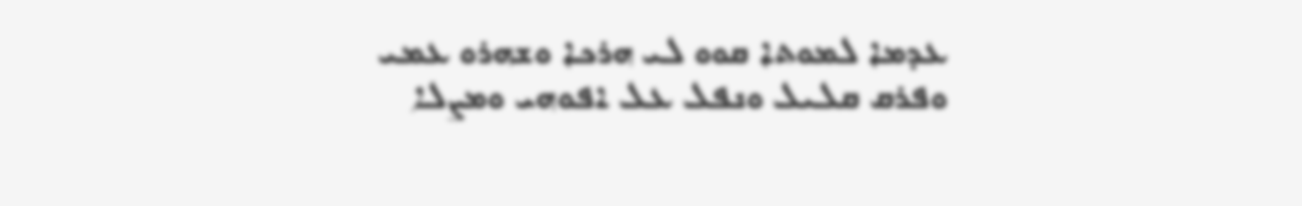ܥܕܡܐ ܠܡܘܬܐ ܩܘܘ ܠܝ ܗܪܟܐ ܘܫܗܪܘ ܥܡܝ
ܘܦܪܩ ܩܠܝܠ ܘܢܦܠ ܥܠ ܐܦܘܗܝ ܘܡܨܠܐ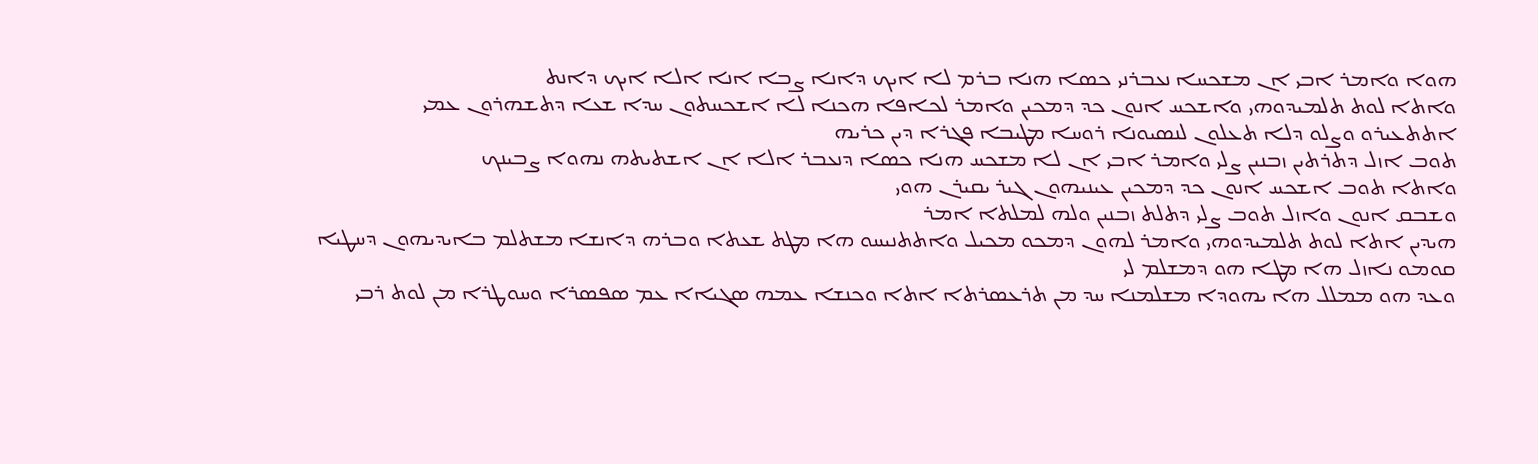ܗܘܐ ܘܐܡܪ ܐܒܝ ܐܢ ܡܫܟܚܐ ܢܥܒܪܢܝ ܟܤܐ ܗܢܐ ܒܪܡ ܠܐ ܐܝܟ ܕܐܢܐ ܨܒܐ ܐܢܐ ܐܠܐ ܐܝܟ ܕܐܢܬ
ܘܐܬܐ ܠܘܬ ܬܠܡܝܕܘܗܝ ܘܐܫܟܚ ܐܢܘܢ ܟܕ ܕܡܟܝܢ ܘܐܡܪ ܠܟܐܦܐ ܗܟܢܐ ܠܐ ܐܫܟܚܬܘܢ ܚܕܐ ܫܥܐ ܕܬܫܗܪܘܢ ܥܡܝ
ܐܬܬܥܝܪܘ ܘܨܠܘ ܕܠܐ ܬܥܠܘܢ ܠܢܤܝܘܢܐ ܪܘܚܐ ܡܛܝܒܐ ܦܓܪܐ ܕܝܢ ܟܪܝܗ
ܬܘܒ ܐܙܠ ܕܬܪܬܝܢ ܙܒܢܝܢ ܨܠܝ ܘܐܡܪ ܐܒܝ ܐܢ ܠܐ ܡܫܟܚ ܗܢܐ ܟܤܐ ܕܢܥܒܪ ܐܠܐ ܐܢ ܐܫܬܝܬܗ ܢܗܘܐ ܨܒܝܢܟ
ܘܐܬܐ ܬܘܒ ܐܫܟܚ ܐܢܘܢ ܟܕ ܕܡܟܝܢ ܥܝܢܝܗܘܢ ܓܝܪ ܝܩܝܪܢ ܗܘܝ
ܘܫܒܩ ܐܢܘܢ ܘܐܙܠ ܬܘܒ ܨܠܝ ܕܬܠܬ ܙܒܢܝܢ ܘܠܗ ܠܡܠܬܐ ܐܡܪ
ܗܝܕܝܢ ܐܬܐ ܠܘܬ ܬܠܡܝܕܘܗܝ ܘܐܡܪ ܠܗܘܢ ܕܡܟܘ ܡܟܝܠ ܘܐܬܬܢܝܚܘ ܗܐ ܡܛܬ ܫܥܬܐ ܘܒܪܗ ܕܐܢܫܐ ܡܫܬܠܡ ܒܐܝܕܝܗܘܢ ܕܚܛܝܐ
ܩܘܡܘ ܢܐܙܠ ܗܐ ܡܛܐ ܗܘ ܕܡܫܠܡ ܠܝ
ܘܥܕ ܗܘ ܡܡܠܠ ܗܐ ܝܗܘܕܐ ܡܫܠܡܢܐ ܚܕ ܡܢ ܬܪܥܤܪܬܐ ܐܬܐ ܘܟܢܫܐ ܥܡܗ ܤܓܝܐܐ ܥܡ ܤܦܤܪܐ ܘܚܘܛܪܐ ܡܢ ܠܘܬ ܪܒܝ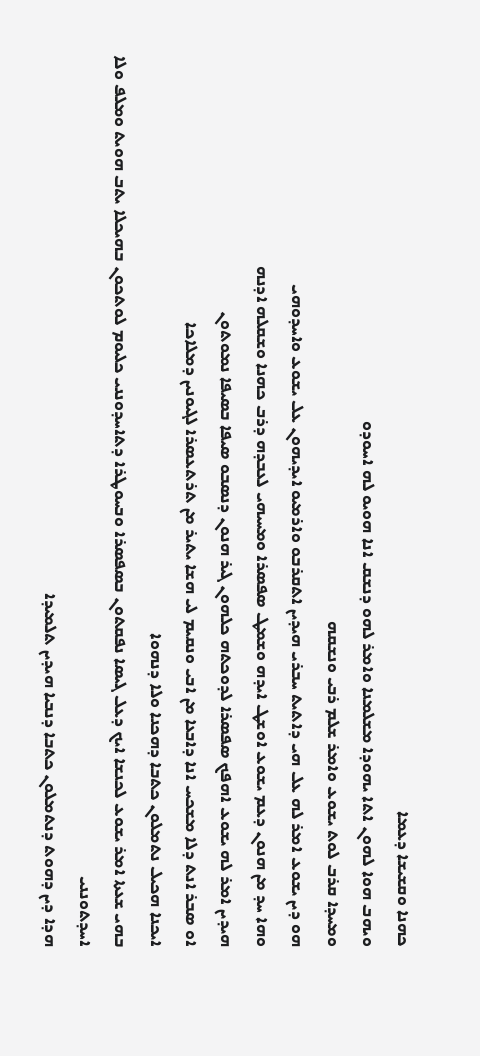ܟܗܢܐ ܘܩܫܝܫܐ ܕܥܡܐ
ܘܝܗܒ ܗܘܐ ܠܗܘܢ ܐܬܐ ܝܗܘܕܐ ܡܫܠܡܢܐ ܘܐܡܪ ܠܗܘ ܕܢܫܩ ܐܢܐ ܗܘܝܘ ܠܗ ܐܚܘܕܘ
ܘܡܚܕܐ ܩܪܒ ܠܘܬ ܝܫܘܥ ܘܐܡܪ ܫܠܡ ܪܒܝ ܘܢܫܩܗ
ܗܘ ܕܝܢ ܝܫܘܥ ܐܡܪ ܠܗ ܥܠ ܗܝ ܕܐܬܝܬ ܚܒܪܝ ܗܝܕܝܢ ܐܬܩܪܒܘ ܘܐܪܡܝܘ ܐܝܕܝܗܘܢ ܥܠ ܝܫܘܥ ܘܐܚܕܘܗܝ
ܘܗܐ ܚܕ ܡܢ ܗܢܘܢ ܕܥܡ ܝܫܘܥ ܐܘܫܛ ܐܝܕܗ ܘܫܡܛ ܤܦܤܪܐ ܘܡܚܝܗܝ ܠܥܒܕܗ ܕܪܒ ܟܗܢܐ ܘܫܩܠܗ ܐܕܢܗ
ܗܝܕܝܢ ܐܡܪ ܠܗ ܝܫܘܥ ܐܗܦܟ ܤܦܤܪܐ ܠܕܘܟܬܗ ܟܠܗܘܢ ܓܝܪ ܗܢܘܢ ܕܢܤܒܘ ܤܝܦܐ ܒܤܝܦܐ ܢܡܘܬܘܢ
ܐܘ ܤܒܪ ܐܢܬ ܕܠܐ ܡܫܟܚ ܐܢܐ ܕܐܒܥܐ ܡܢ ܐܒܝ ܘܢܩܝܡ ܠܝ ܗܫܐ ܝܬܝܪ ܡܢ ܬܪܬܥܤܪܐ ܠܓܝܘܢܝܢ ܕܡܠܐܟܐ
ܐܝܟܢܐ ܗܟܝܠ ܢܬܡܠܘܢ ܟܬܒܐ ܕܗܟܢܐ ܘܠܐ ܕܢܗܘܐ
ܒܗܝ ܫܥܬܐ ܐܡܪ ܝܫܘܥ ܠܟܢܫܐ ܐܝܟ ܕܥܠ ܓܝܤܐ ܢܦܩܬܘܢ ܒܤܦܤܪܐ ܘܒܚܘܛܪܐ ܕܬܐܚܕܘܢܢܝ ܟܠܝܘܡ ܠܘܬܟܘܢ ܒܗܝܟܠܐ ܝܬܒ ܗܘܝܬ ܘܡܠܦ ܘܠܐ ܐܚܕܬܘܢܢܝ
ܗܕܐ ܕܝܢ ܕܗܘܬ ܕܢܬܡܠܘܢ ܟܬܒܐ ܕܢܒܝܐ ܗܝܕܝܢ ܬܠܡܝܕܐ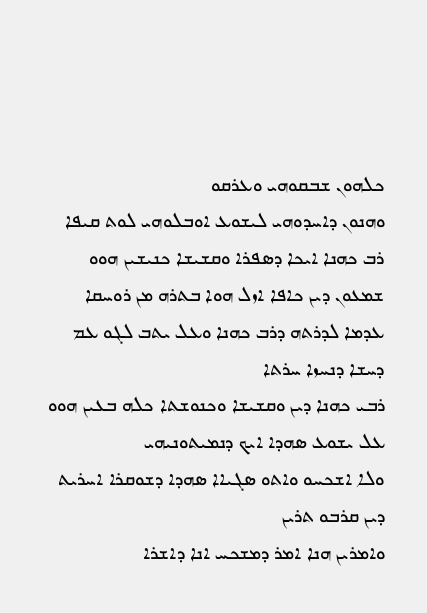ܟܠܗܘܢ ܫܒܩܘܗܝ ܘܥܪܩܘ
ܘܗܢܘܢ ܕܐܚܕܘܗܝ ܠܝܫܘܥ ܐܘܒܠܘܗܝ ܠܘܬ ܩܝܦܐ ܪܒ ܟܗܢܐ ܐܝܟܐ ܕܤܦܪܐ ܘܩܫܝܫܐ ܟܢܝܫܝܢ ܗܘܘ
ܫܡܥܘܢ ܕܝܢ ܟܐܦܐ ܐܙܠ ܗܘܐ ܒܬܪܗ ܡܢ ܪܘܚܩܐ ܥܕܡܐ ܠܕܪܬܗ ܕܪܒ ܟܗܢܐ ܘܥܠ ܝܬܒ ܠܓܘ ܥܡ ܕܚܫܐ ܕܢܚܙܐ ܚܪܬܐ
ܪܒܝ ܟܗܢܐ ܕܝܢ ܘܩܫܝܫܐ ܘܟܢܘܫܬܐ ܟܠܗ ܒܥܝܢ ܗܘܘ ܥܠ ܝܫܘܥ ܤܗܕܐ ܐܝܟ ܕܢܡܝܬܘܢܝܗܝ
ܘܠܐ ܐܫܟܚܘ ܘܐܬܘ ܤܓܝܐܐ ܤܗܕܐ ܕܫܘܩܪܐ ܐܚܪܝܬ ܕܝܢ ܩܪܒܘ ܬܪܝܢ
ܘܐܡܪܝܢ ܗܢܐ ܐܡܪ ܕܡܫܟܚ ܐܢܐ ܕܐܫܪܐ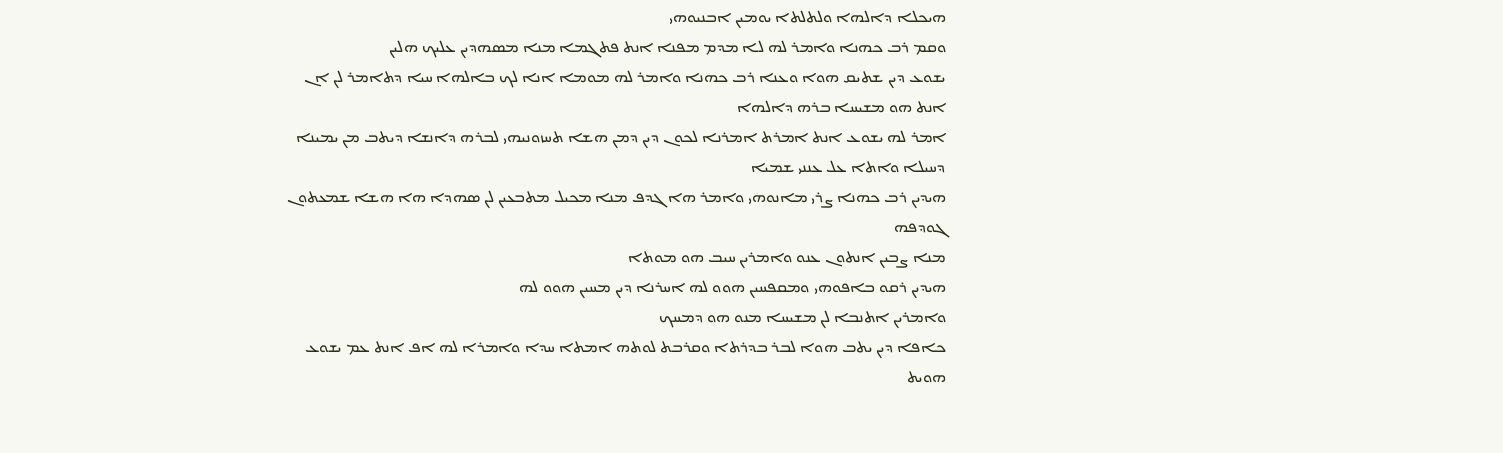ܗܝܟܠܐ ܕܐܠܗܐ ܘܠܬܠܬܐ ܝܘܡܝܢ ܐܒܢܝܘܗܝ
ܘܩܡ ܪܒ ܟܗܢܐ ܘܐܡܪ ܠܗ ܠܐ ܡܕܡ ܡܦܢܐ ܐܢܬ ܦܬܓܡܐ ܡܢܐ ܡܤܗܕܝܢ ܥܠܝܟ ܗܠܝܢ
ܝܫܘܥ ܕܝܢ ܫܬܝܩ ܗܘܐ ܘܥܢܐ ܪܒ ܟܗܢܐ ܘܐܡܪ ܠܗ ܡܘܡܐ ܐܢܐ ܠܟ ܒܐܠܗܐ ܚܝܐ ܕܬܐܡܪ ܠܢ ܐܢ ܐܢܬ ܗܘ ܡܫܝܚܐ ܒܪܗ ܕܐܠܗܐ
ܐܡܪ ܠܗ ܝܫܘܥ ܐܢܬ ܐܡܪܬ ܐܡܪܢܐ ܠܟܘܢ ܕܝܢ ܕܡܢ ܗܫܐ ܬܚܙܘܢܝܗܝ ܠܒܪܗ ܕܐܢܫܐ ܕܝܬܒ ܡܢ ܝܡܝܢܐ ܕܚܝܠܐ ܘܐܬܐ ܥܠ ܥܢܢܝ ܫܡܝܐ
ܗܝܕܝܢ ܪܒ ܟܗܢܐ ܨܪܝ ܡܐܢܘܗܝ ܘܐܡܪ ܗܐ ܓܕܦ ܡܢܐ ܡܟܝܠ ܡܬܒܥܝܢ ܠܢ ܤܗܕܐ ܗܐ ܗܫܐ ܫܡܥܬܘܢ ܓܘܕܦܗ
ܡܢܐ ܨܒܝܢ ܐܢܬܘܢ ܥܢܘ ܘܐܡܪܝܢ ܚܝܒ ܗܘ ܡܘܬܐ
ܗܝܕܝܢ ܪܩܘ ܒܐܦܘܗܝ ܘܡܩܦܚܝܢ ܗܘܘ ܠܗ ܐܚܪܢܐ ܕܝܢ ܡܚܝܢ ܗܘܘ ܠܗ
ܘܐܡܪܝܢ ܐܬܢܒܐ ܠܢ ܡܫܝܚܐ ܡܢܘ ܗܘ ܕܡܚܟ
ܟܐܦܐ ܕܝܢ ܝܬܒ ܗܘܐ ܠܒܪ ܒܕܪܬܐ ܘܩܪܒܬ ܠܘܬܗ ܐܡܬܐ ܚܕܐ ܘܐܡܪܐ ܠܗ ܐܦ ܐܢܬ ܥܡ ܝܫܘܥ ܗܘܝܬ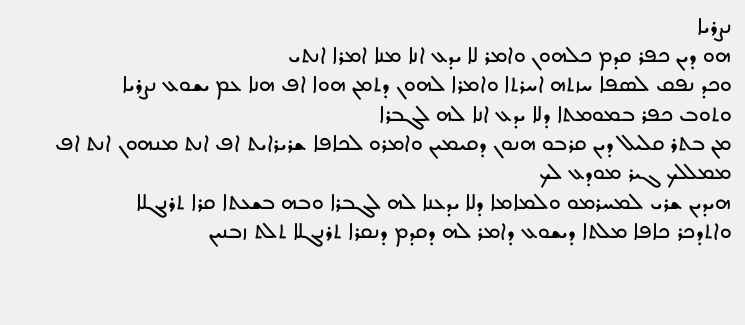ܢܨܪܝܐ
ܗܘ ܕܝܢ ܟܦܪ ܩܕܡ ܟܠܗܘܢ ܘܐܡܪ ܠܐ ܝܕܥ ܐܢܐ ܡܢܐ ܐܡܪܐ ܐܢܬܝ
ܘܟܕ ܢܦܩ ܠܤܦܐ ܚܙܬܗ ܐܚܪܬܐ ܘܐܡܪܐ ܠܗܘܢ ܕܬܡܢ ܗܘܐ ܐܦ ܗܢܐ ܥܡ ܝܫܘܥ ܢܨܪܝܐ
ܘܬܘܒ ܟܦܪ ܒܡܘܡܬܐ ܕܠܐ ܝܕܥ ܐܢܐ ܠܗ ܠܓܒܪܐ
ܡܢ ܒܬܪ ܩܠܝܠ ܕܝܢ ܩܪܒܘ ܗܢܘܢ ܕܩܝܡܝܢ ܘܐܡܪܘ ܠܟܐܦܐ ܫܪܝܪܐܝܬ ܐܦ ܐܢܬ ܡܢܗܘܢ ܐܢܬ ܐܦ ܡܡܠܠܟ ܓܝܪ ܡܘܕܥ ܠܟ
ܗܝܕܝܢ ܫܪܝ ܠܡܚܪܡܘ ܘܠܡܐܡܐ ܕܠܐ ܝܕܥܢܐ ܠܗ ܠܓܒܪܐ ܘܒܗ ܒܫܥܬܐ ܩܪܐ ܬܪܢܓܠܐ
ܘܐܬܕܟܪ ܟܐܦܐ ܡܠܬܐ ܕܝܫܘܥ ܕܐܡܪ ܠܗ ܕܩܕܡ ܕܢܩܪܐ ܬܪܢܓܠܐ ܬܠܬ ܙܒܢܝܢ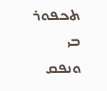ܬܟܦܘܪ ܒܝ ܘܢܦܩ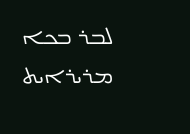ܠܒܪ ܒܟܐ ܡܪܝܪܐܝܬ